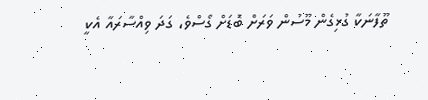ތޫފާނަކާ ގުޅިގެން މޫސުން ވަރަށް ބޮޑަށް ގޯސްވެ، ގަދަ ވިއްސާރައާ އެކީ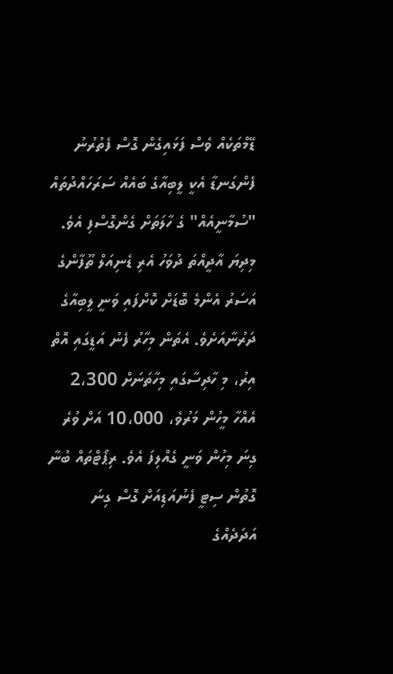ޑޭމްތަކެއް ވެސް ފަޅައިގެން ގޮސް ފެތުރުނު ފެންގަނޑާ އެކީ ލީބިއާގެ ބައެއް ސަރަހައްދުތައް "ސުމާނީއެއް" ގެ ހާލަތަށް ގެންގޮސްފި އެވެ.
މިދިޔަ އާދީއްތަ ދުވަހު އެރި ޑެނިއަލް ތޫފާންގެ އަސަރު އެންމެ ބޮޑަށް ކޮށްފައި ވަނީ ލީބިއާގެ ދަރުނާއަށެވެ. އެތަން މިހާރު ފެނު އަޑީގައި އޮތް އިރު، މި ހާދިސާގައި މިހާތަނަށް 2،300 އެއްހާ މީހުން މަރުވެ، 10،000 އަށް ވުރެ ގިނަ މިހުން ވަނީ ގެއްލިފަ އެވެ. ރިޕޯޓްތައް ބުނާ ގޮތުން ސިޓީ ފެނުއަޑިއަށް ގޮސް ގިނަ އަދަދެއްގެ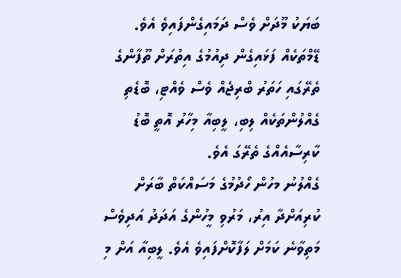ބަޔަކު މޫދަށް ވެސް ދަމައިގެންފައިވެ އެވެ.
ޑޭމްތަކެއް ފަޅައިގެން ދިއުމުގެ އިތުރަށް ތޫފާންގެ ތެރޭގައި ހަތަރު ބްރިޖެއް ވެސް ވެއްޓި، ބޮޑެތި ގެއްލުންތަކެއް ލިބި، ލީބިއާ މިހާރު އޮތީ ބޮޑު ކާރިސާއެއްގެ ތެރޭގަ އެވެ.
ގެއްލުނު މހުން ހޯދުމުގެ މަސައްކަތް ބާރަށް ކުރިއަށްދާ އިރު، މަރުވި މީހުންގެ އަދަދު އަދިވެސް މަތިވާނެ ކަމަށް ލަފާކޮށްފައިވެ އެވެ. ލީބިއާ އަށް މި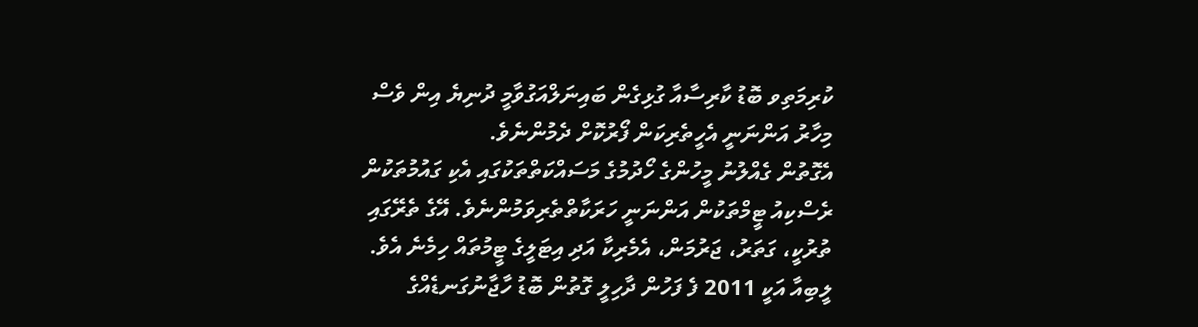ކުރިމަތިވ ބޮޑު ކާރިސާއާ ގުޅިގެން ބައިނަލްއަގުވާމީ ދުނިޔެ އިން ވެސް މިހާރު އަންނަނީ އެހީތެރިކަން ފޯރުކޮށް ދެމުންނެވެ.
އެގޮތުން ގެއްލުނު މީހުންގެ ހޯދުމުގެ މަސައްކަތްތަކުގައި އެކި ގައުމުތަކުން ރެސްކިއު ޓީމްތަކުން އަންނަނީ ހަރަކާތްތެރިވަމުންނެވެ. އޭގެ ތެރޭގައި ތުރުކީ، ގަތަރު، ޖަރުމަން، އެމެރިކާ އަދި އިޓަލީގެ ޓީމުތައް ހިމެނެ އެވެ.
ލީބިއާ އަކީ 2011 ފެ ފަހުން ދާހިލީ ގޮތުން ބޮޑު ހާޖާނުގަނޑެއްގެ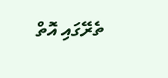ތެރޭގައި އޮތް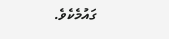ގައުމެކެވެ.